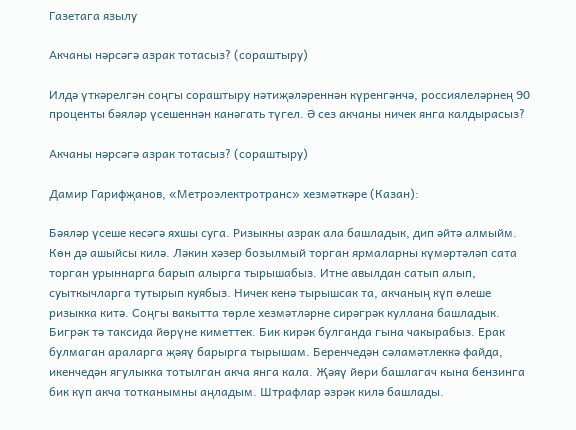Газетага язылу

Акчаны нәрсәгә азрак тотасыз? (сораштыру)

Илдә үткәрелгән соңгы сораштыру нәтиҗәләреннән күренгәнчә, россиялеләрнең 90 проценты бәяләр үсешеннән канәгать түгел. Ә сез акчаны ничек янга калдырасыз?

Акчаны нәрсәгә азрак тотасыз? (сораштыру)

Дамир Гарифҗанов, «Метроэлектротранс» хезмәткәре (Казан):

Бәяләр үсеше кесәгә яхшы суга. Ризыкны азрак ала башладык, дип әйтә алмыйм. Көн дә ашыйсы килә. Ләкин хәзер бозылмый торган ярмаларны күмәртәләп сата торган урыннарга барып алырга тырышабыз. Итне авылдан сатып алып, суыткычларга тутырып куябыз. Ничек кенә тырышсак та, акчаның күп өлеше ризыкка китә. Соңгы вакытта төрле хезмәтләрне сирәгрәк куллана башладык. Бигрәк тә таксида йөрүне киметтек. Бик кирәк булганда гына чакырабыз. Ерак булмаган араларга җәяү барырга тырышам. Беренчедән сәламәтлеккә файда, икенчедән ягулыкка тотылган акча янга кала. Җәяү йөри башлагач кына бензинга бик күп акча тотканымны аңладым. Штрафлар әзрәк килә башлады.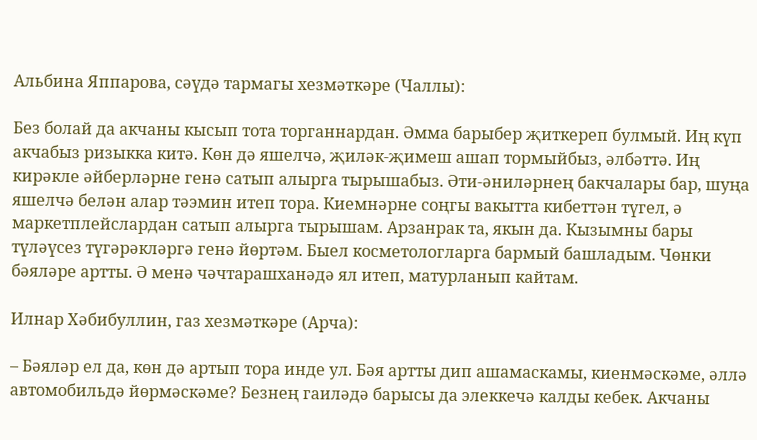Альбина Яппарова, сәүдә тармагы хезмәткәре (Чаллы):

Без болай да акчаны кысып тота торганнардан. Әмма барыбер җиткереп булмый. Иң күп акчабыз ризыкка китә. Көн дә яшелчә, җиләк-җимеш ашап тормыйбыз, әлбәттә. Иң кирәкле әйберләрне генә сатып алырга тырышабыз. Әти-әниләрнең бакчалары бар, шуңа яшелчә белән алар тәэмин итеп тора. Киемнәрне соңгы вакытта кибеттән түгел, ә маркетплейслардан сатып алырга тырышам. Арзанрак та, якын да. Кызымны бары түләүсез түгәрәкләргә генә йөртәм. Быел косметологларга бармый башладым. Чөнки бәяләре артты. Ә менә чәчтарашханәдә ял итеп, матурланып кайтам.

Илнар Хәбибуллин, газ хезмәткәре (Арча):

– Бәяләр ел да, көн дә артып тора инде ул. Бәя артты дип ашамаскамы, киенмәскәме, әллә автомобильдә йөрмәскәме? Безнең гаиләдә барысы да элеккечә калды кебек. Акчаны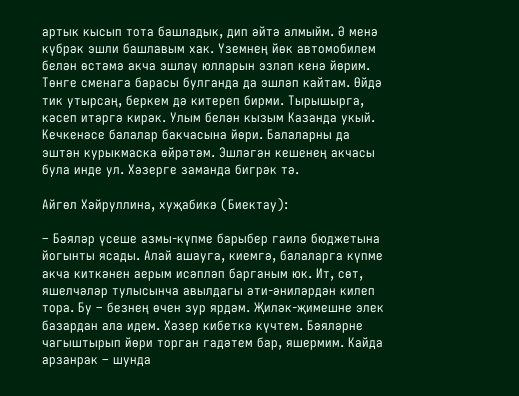артык кысып тота башладык, дип әйтә алмыйм. Ә менә күбрәк эшли башлавым хак. Үземнең йөк автомобилем белән өстәмә акча эшләү юлларын эзләп кенә йөрим. Төнге сменага барасы булганда да эшләп кайтам. Өйдә тик утырсаң, беркем дә китереп бирми. Тырышырга, кәсеп итәргә кирәк. Улым белән кызым Казанда укый. Кечкенәсе балалар бакчасына йөри. Балаларны да эштән курыкмаска өйрәтәм. Эшләгән кешенең акчасы була инде ул. Хәзерге заманда бигрәк тә.

Айгөл Хәйруллина, хуҗабикә (Биектау):

– Бәяләр үсеше азмы-күпме барыбер гаилә бюджетына йогынты ясады. Алай ашауга, киемгә, балаларга күпме акча киткәнен аерым исәпләп барганым юк. Ит, сөт, яшелчәләр тулысынча авылдагы әти-әниләрдән килеп тора. Бу – безнең өчен зур ярдәм. Җиләк-җимешне элек базардан ала идем. Хәзер кибеткә күчтем. Бәяләрне чагыштырып йөри торган гадәтем бар, яшермим. Кайда арзанрак – шунда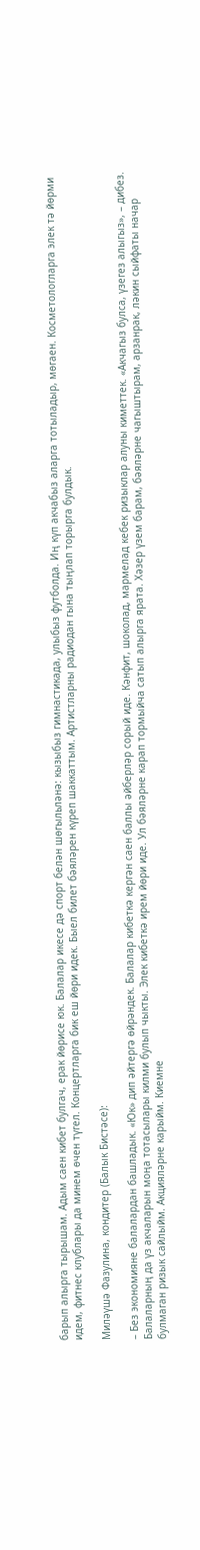барып алырга тырышам. Адым саен кибет булгач, ерак йөрисе юк. Балалар икесе дә спорт белән шөгыльләнә: кызыбыз гимнастикада, улыбыз футболда. Иң күп акчабыз аларга тотыладыр, мөгаен. Косметологларга элек тә йөрми идем, фитнес клублары да минем өчен түгел. Концертларга бик еш йөри идек. Быел билет бәяләрен күреп шаккаттым. Артистларны радиодан гына тыңлап торырга булдык.

Миләүшә Фазулина, кондитер (Балык Бистәсе):

– Без экономияне балалардан башладык. «Юк» дип әйтергә өйрәндек. Балалар кибеткә кергән саен баллы әйберләр сорый иде. Кәнфит, шоколад, мармелад кебек ризыклар алуны киметтек. «Акчагыз булса, үзегез алыгыз», – дибез. Балаларның да үз акчаларын моңа тотасылары килми булып чыкты. Элек кибеткә ирем йөри иде. Ул бәяләрне карап тормыйча сатып алырга ярата. Хәзер үзем барам, бәяләрне чагыштырам, арзанрак, ләкин сыйфаты начар булмаган ризык сайлыйм. Акцияләрне карыйм. Киемне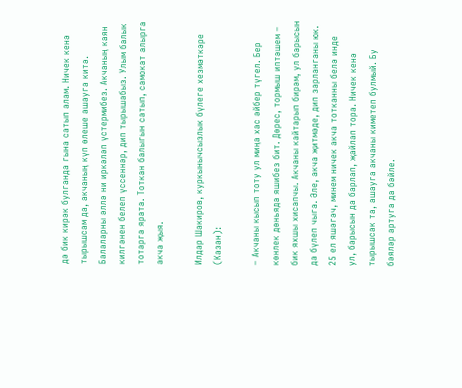дә бик кирәк булганда гына сатып алам. Ничек кенә тырышсам да, акчаның күп өлеше ашауга китә. Балаларны әллә ни иркәләп үстермибез. Акчаның каян килгәнен белеп үссеннәр, дип тырышабыз. Улым балык тотарга ярата. Тоткан балыгын сатып, самокат алырга акча җыя.

Илдар Шакиров, куркынычсызлык бүлеге хезмәткәре (Казан):

– Акчаны кысып тоту ул миңа хас әйбер түгел. Бер көнлек дөньяда яшибез бит. Дөрес, тормыш иптәшем – бик яхшы хисапчы. Акчаны кайтарып бирәм, ул барысын да бүлеп чыга. Әле, акча җитмәде, дип зарланганы юк. 25 ел яшәгәч, минем ничек акча тотканны белә инде ул, барысын да барлап, җайлап тора. Ничек кенә тырышсак та, ашауга акчаны киметеп булмый. Бу бәяләр артуга да бәйле.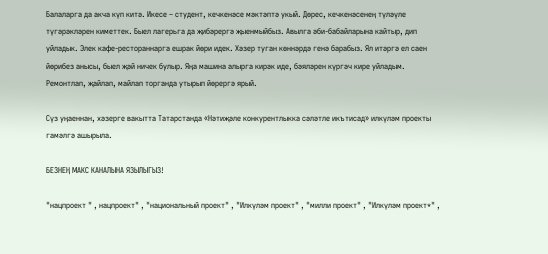Балаларга да акча күп китә. Икесе – студент, кечкенәсе мәктәптә укый. Дөрес, кечкенәсенең түләүле түгәрәкләрен киметтек. Быел лагерьга да җибәрергә җыенмыйбыз. Авылга әби-бабайларына кайтыр, дип уйладык. Элек кафе-рестораннарга ешрак йөри идек. Хәзер туган көннәрдә генә барабыз. Ял итәргә ел саен йөрибез анысы, быел җәй ничек булыр. Яңа машина алырга кирәк иде, бәяләрен күргәч кире уйладым. Ремонтлап, җайлап, майлап торганда утырып йөрергә ярый.

Сүз уңаеннан, хәзерге вакытта Татарстанда «Нәтиҗәле конкурентлыкка сәләтле икътисад» илкүләм проекты гамәлгә ашырыла.

БЕЗНЕҢ МАКС КАНАЛЫНА ЯЗЫЛЫГЫЗ!

"нацпроект " , нацпроект" , "национальный проект" , "Илкүләм проект" , "милли проект" , "Илкүләм проект*" ,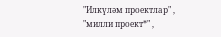"Илкүләм проектлар" , "милли проект*" ,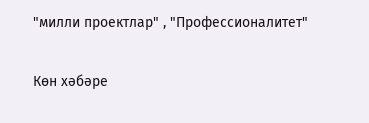"милли проектлар" , "Профессионалитет"

Көн хәбәре